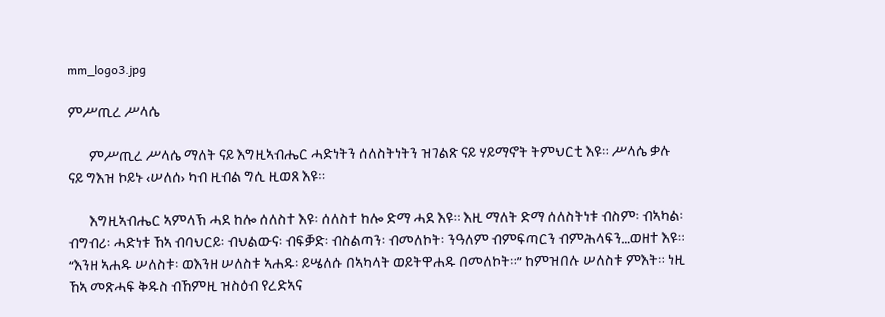mm_logo3.jpg

ምሥጢረ ሥላሴ

       ምሥጢረ ሥላሴ ማለት ናይ እግዚኣብሔር ሓድነትን ሰለስትነትን ዝገልጽ ናይ ሃይማኖት ትምህርቲ እዩ። ሥላሴ ቃሉ ናይ ግእዝ ኮይኑ ‹ሠለሰ› ካብ ዚብል ግሲ ዚወጸ እዩ።

       እግዚኣብሔር ኣምላኽ ሓደ ከሎ ሰለስተ እዩ፡ ሰለስተ ከሎ ድማ ሓደ እዩ። እዚ ማለት ድማ ሰለስትነቱ ብስም፡ ብኣካል፡ ብግብሪ፡ ሓድነቱ ኸኣ ብባህርይ፡ ብህልውና፡ ብፍቓድ፡ ብስልጣን፡ ብመለኮት፡ ንዓለም ብምፍጣርን ብምሕላፍን…ወዘተ እዩ። “እንዘ ኣሐዱ ሠለስቱ፡ ወእንዘ ሠለስቱ ኣሐዱ፡ ይሤለሱ በኣካላት ወይትዋሐዱ በመለኮት።” ከምዝበሉ ሠለስቱ ምእት። ነዚ ኸኣ መጽሓፍ ቅዱስ ብኸምዚ ዝስዕብ የረድኣና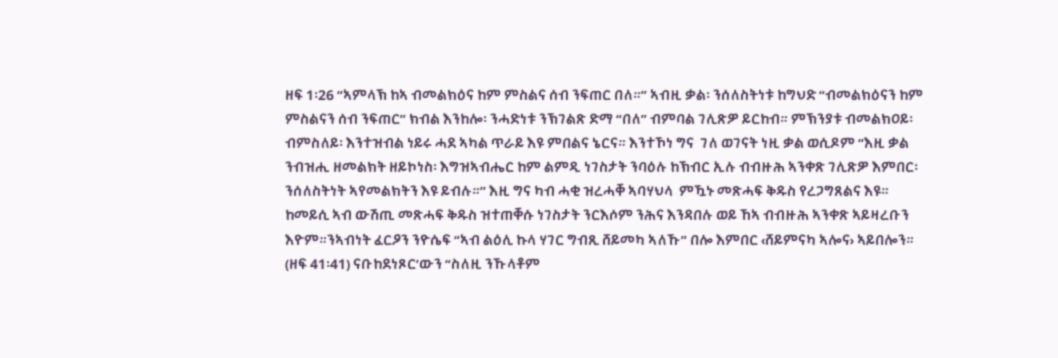ዘፍ 1፡26 “ኣምላኽ ከኣ ብመልክዕና ከም ምስልና ሰብ ንፍጠር በለ።” ኣብዚ ቃል፡ ንሰለስትነቱ ከግህድ “ብመልክዕናን ከም ምስልናን ሰብ ንፍጠር” ክብል እንከሎ፡ ንሓድነቱ ንኽገልጽ ድማ “በለ” ብምባል ገሊጽዎ ይርከብ። ምኽንያቱ ብመልክዐይ፡ ብምስለይ፡ እንተዝብል ነይሩ ሓደ ኣካል ጥራይ እዩ ምበልና ኔርና። እንተኾነ ግና  ገለ ወገናት ነዚ ቃል ወሲዶም “እዚ ቃል ንብዝሒ ዘመልክት ዘይኮነስ፡ እግዝኣብሔር ከም ልምዲ ነገስታት ንባዕሉ ከኽብር ኢሉ ብብዙሕ ኣንቀጽ ገሊጽዎ እምበር፡ ንሰለስትነት ኣየመልክትን እዩ ይብሉ።’’ እዚ ግና ካብ ሓቂ ዝረሓቐ ኣባሃህላ  ምዃኑ መጽሓፍ ቅዱስ የረጋግጸልና እዩ። ከመይሲ ኣብ ውሽጢ መጽሓፍ ቅዱስ ዝተጠቐሱ ነገስታት ንርእሶም ንሕና እንዳበሉ ወይ ኸኣ ብብዙሕ ኣንቀጽ ኣይዛረቡን እዮም።ንኣብነት ፈርዖን ንዮሴፍ “ኣብ ልዕሊ ኩላ ሃገር ግብጺ ሸይመካ ኣለኹ” በሎ እምበር ‹ሸይምናካ ኣሎና› ኣይበሎን። (ዘፍ 41፡41) ናቡከደነጾር’ውን “ስለዚ ንኹላቶም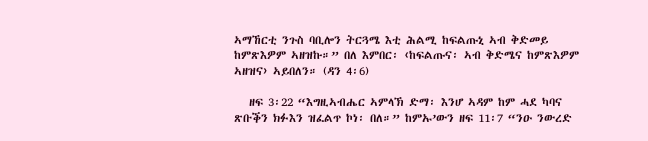ኣማኸርቲ ንጉስ ባቢሎን ትርጓሜ እቲ ሕልሚ ከፍልጡኒ ኣብ ቅድመይ ከምጽእዎም ኣዘዝኩ።” በለ እምበር፡ ‹ከፍልጡና፡ ኣብ ቅድሜና ከምጽእዎም ኣዘዝና› ኣይበለን። (ዳን 4፡6)

   ዘፍ 3፡22 “እግዚኣብሔር ኣምላኽ ድማ፡ እንሆ ኣዳም ከም ሓደ ካባና ጽቡቕን ክፉእን ዝፈልጥ ኮነ፡ በለ።” ከምኡ’ውን ዘፍ 11፡7 “ንዑ ንውረድ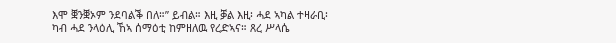እሞ ቛንቛኦም ንደባልቕ በለ።” ይብል። እዚ ቓል እዚ፡ ሓደ ኣካል ተዛራቢ፡ ካብ ሓደ ንላዕሊ ኸኣ ሰማዕቲ ከምዘለዉ የረድኣና። ጸረ ሥላሴ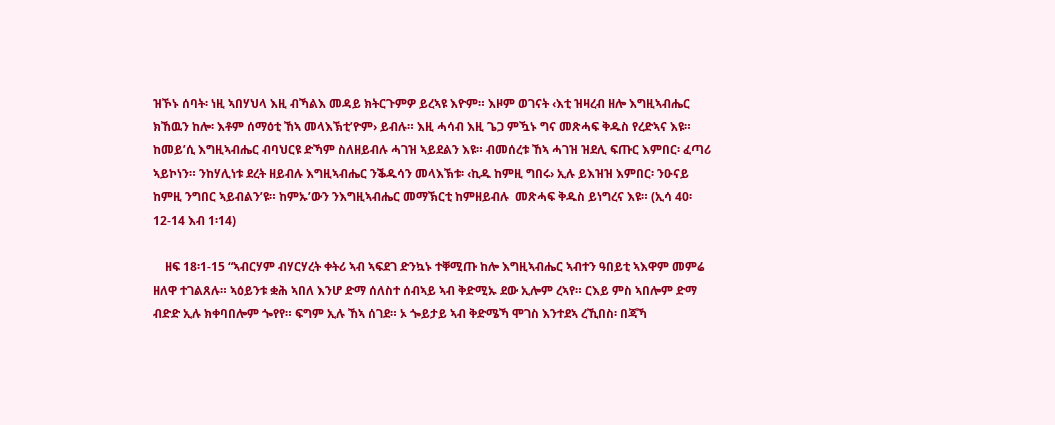ዝኾኑ ሰባት፡ ነዚ ኣበሃህላ እዚ ብኻልእ መዳይ ክትርጉምዎ ይረኣዩ እዮም። እዞም ወገናት ‹እቲ ዝዛረብ ዘሎ እግዚኣብሔር ክኸዉን ከሎ፡ እቶም ሰማዕቲ ኸኣ መላእኽቲ’ዮም› ይብሉ። እዚ ሓሳብ እዚ ጌጋ ምዃኑ ግና መጽሓፍ ቅዱስ የረድኣና እዩ። ከመይ’ሲ እግዚኣብሔር ብባህርዩ ድኻም ስለዘይብሉ ሓገዝ ኣይደልን እዩ። ብመሰረቱ ኸኣ ሓገዝ ዝደሊ ፍጡር እምበር፡ ፈጣሪ ኣይኮነን። ንከሃሊነቱ ደረት ዘይብሉ እግዚኣብሔር ንቕዱሳን መላእኽቱ፡ ‹ኪዱ ከምዚ ግበሩ› ኢሉ ይእዝዝ እምበር፡ ንዑናይ ከምዚ ንግበር ኣይብልን’ዩ። ከምኡ’ውን ንእግዚኣብሔር መማኽርቲ ከምዘይብሉ  መጽሓፍ ቅዱስ ይነግረና እዩ። (ኢሳ 40፡12-14 እብ 1፡14)

    ዘፍ 18፡1-15 “ኣብርሃም ብሃርሃረት ቀትሪ ኣብ ኣፍደገ ድንኳኑ ተቐሚጡ ከሎ እግዚኣብሔር ኣብተን ዓበይቲ ኣእዋም መምሬ ዘለዋ ተገልጸሉ። ኣዕይንቱ ቋሕ ኣበለ እንሆ ድማ ሰለስተ ሰብኣይ ኣብ ቅድሚኡ ደው ኢሎም ረኣየ። ርእይ ምስ ኣበሎም ድማ ብድድ ኢሉ ክቀባበሎም ጐየየ። ፍግም ኢሉ ኸኣ ሰገደ። ኦ ጐይታይ ኣብ ቅድሜኻ ሞገስ እንተደኣ ረኺበስ፡ በጃኻ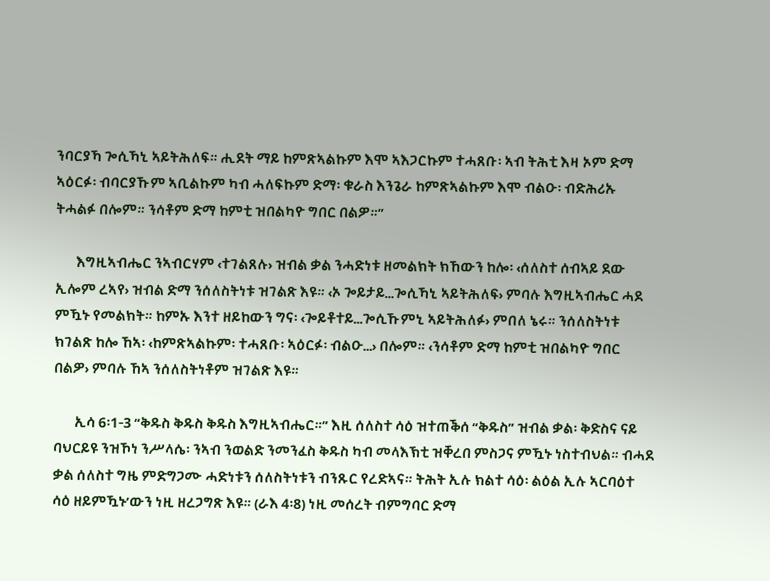ንባርያኻ ጐሲኻኒ ኣይትሕለፍ። ሒደት ማይ ከምጽኣልኩም እሞ ኣእጋርኩም ተሓጸቡ፡ ኣብ ትሕቲ እዛ ኦም ድማ ኣዕርፉ፡ ብባርያኹም ኣቢልኩም ካብ ሓለፍኩም ድማ፡ ቁራስ እንጌራ ከምጽኣልኩም እሞ ብልዑ፡ ብድሕሪኡ ትሓልፉ በሎም። ንሳቶም ድማ ከምቲ ዝበልካዮ ግበር በልዎ።”

       እግዚኣብሔር ንኣብርሃም ‹ተገልጸሉ› ዝብል ቃል ንሓድነቱ ዘመልክት ክኸውን ከሎ፡ ‹ሰለስተ ሰብኣይ ደው ኢሎም ረኣየ› ዝብል ድማ ንሰለስትነቱ ዝገልጽ እዩ። ‹ኦ ጐይታይ…ጐሲኻኒ ኣይትሕለፍ› ምባሉ እግዚኣብሔር ሓደ ምዃኑ የመልክት። ከምኡ እንተ ዘይከውን ግና፡ ‹ጐይቶተይ…ጐሲኹምኒ ኣይትሕለፉ› ምበለ ኔሩ። ንሰለስትነቱ ክገልጽ ከሎ ኸኣ፡ ‹ከምጽኣልኩም፡ ተሓጸቡ፡ ኣዕርፉ፡ ብልዑ…› በሎም። ‹ንሳቶም ድማ ከምቲ ዝበልካዮ ግበር በልዎ› ምባሉ ኸኣ ንሰለስትነቶም ዝገልጽ እዩ።

       ኢሳ 6፡1-3 “ቅዱስ ቅዱስ ቅዱስ እግዚኣብሔር።” እዚ ሰለስተ ሳዕ ዝተጠቕሰ “ቅዱስ” ዝብል ቃል፡ ቅድስና ናይ ባህርይዩ ንዝኾነ ንሥላሴ፡ ንኣብ ንወልድ ንመንፈስ ቅዱስ ካብ መላእኽቲ ዝቐረበ ምስጋና ምዃኑ ነስተብህል። ብሓደ ቃል ሰለስተ ግዜ ምድግጋሙ ሓድነቱን ሰለስትነቱን ብንጹር የረድኣና። ትሕት ኢሉ ክልተ ሳዕ፡ ልዕል ኢሉ ኣርባዕተ ሳዕ ዘይምዃኑ’ውን ነዚ ዘረጋግጽ እዩ። (ራእ 4፡8) ነዚ መሰረት ብምግባር ድማ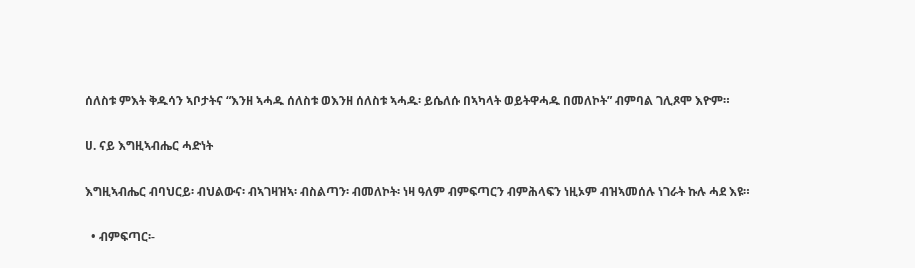ሰለስቱ ምእት ቅዱሳን ኣቦታትና “እንዘ ኣሓዱ ሰለስቱ ወእንዘ ሰለስቱ ኣሓዱ፡ ይሴለሱ በኣካላት ወይትዋሓዱ በመለኮት” ብምባል ገሊጾሞ እዮም።

ሀ. ናይ እግዚኣብሔር ሓድነት

እግዚኣብሔር ብባህርይ፡ ብህልውና፡ ብኣገዛዝኣ፡ ብስልጣን፡ ብመለኮት፡ ነዛ ዓለም ብምፍጣርን ብምሕላፍን ነዚኦም ብዝኣመሰሉ ነገራት ኩሉ ሓደ እዩ።

  • ብምፍጣር፡-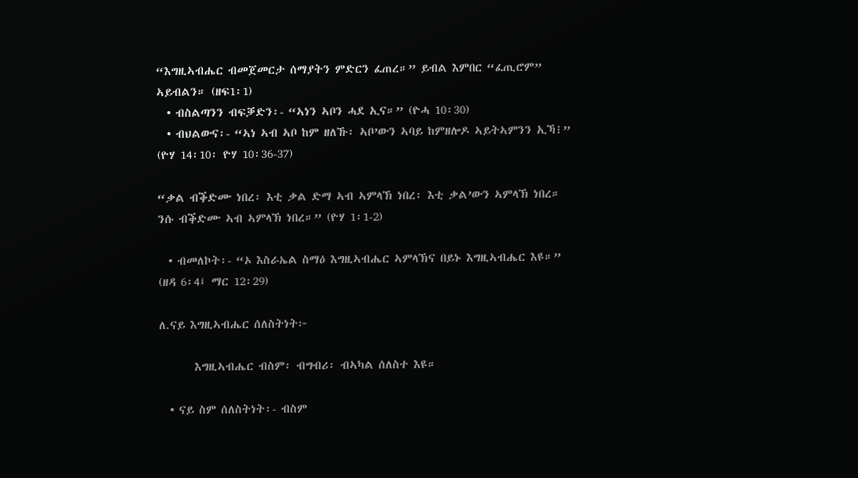“እግዚኣብሔር ብመጀመርታ ሰማያትን ምድርን ፈጠረ።” ይብል እምበር “ፈጢሮም” ኣይብልን። (ዘፍ1፡1)
  • ብስልጣንን ብፍቓድን፡- “ኣነን ኣቦን ሓደ ኢና።” (ዮሓ 10፡30)
  • ብህልውና፡- “ኣነ ኣብ ኣቦ ከም ዘለኹ፡ ኣቦ’ውን ኣባይ ከምዘሎዶ ኣይትኣምንን ኢኻ፧” (ዮሃ 14፡10፡ ዮሃ 10፡36-37)

“ቃል ብቕድሙ ነበረ፡ እቲ ቃል ድማ ኣብ ኣምላኽ ነበረ፡ እቲ ቃል’ውን ኣምላኽ ነበረ። ንሱ ብቕድሙ ኣብ ኣምላኽ ነበረ።” (ዮሃ 1፡1-2)

  • ብመለኮት፡- “ኦ እስራኤል ስማዕ እግዚኣብሔር ኣምላኽና በይኑ እግዚኣብሔር እዩ።” (ዘዳ 6፡4፤ ማር 12፡29)

ለ.ናይ እግዚኣብሔር ሰለስትነት፦

       እግዚኣብሔር ብስም፡ ብግብሪ፡ ብኣካል ሰለስተ እዩ።

  • ናይ ስም ሰለስትነት፡- ብስም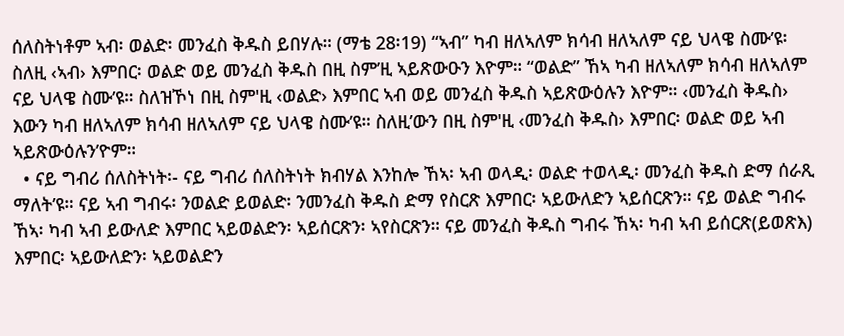ሰለስትነቶም ኣብ፡ ወልድ፡ መንፈስ ቅዱስ ይበሃሉ። (ማቴ 28፡19) “ኣብ” ካብ ዘለኣለም ክሳብ ዘለኣለም ናይ ህላዌ ስሙ’ዩ፡ ስለዚ ‹ኣብ› እምበር፡ ወልድ ወይ መንፈስ ቅዱስ በዚ ስም’ዚ ኣይጽውዑን እዮም። “ወልድ” ኸኣ ካብ ዘለኣለም ክሳብ ዘለኣለም ናይ ህላዌ ስሙ’ዩ። ስለዝኾነ በዚ ስም'ዚ ‹ወልድ› እምበር ኣብ ወይ መንፈስ ቅዱስ ኣይጽውዕሉን እዮም። ‹መንፈስ ቅዱስ› እውን ካብ ዘለኣለም ክሳብ ዘለኣለም ናይ ህላዌ ስሙ’ዩ። ስለዚ’ውን በዚ ስም'ዚ ‹መንፈስ ቅዱስ› እምበር፡ ወልድ ወይ ኣብ ኣይጽውዕሉን’ዮም።
  • ናይ ግብሪ ሰለስትነት፡- ናይ ግብሪ ሰለስትነት ክብሃል እንከሎ ኸኣ፡ ኣብ ወላዲ፡ ወልድ ተወላዲ፡ መንፈስ ቅዱስ ድማ ሰራጺ ማለት’ዩ። ናይ ኣብ ግብሩ፡ ንወልድ ይወልድ፡ ንመንፈስ ቅዱስ ድማ የስርጽ እምበር፡ ኣይውለድን ኣይሰርጽን። ናይ ወልድ ግብሩ ኸኣ፡ ካብ ኣብ ይውለድ እምበር ኣይወልድን፡ ኣይሰርጽን፡ ኣየስርጽን። ናይ መንፈስ ቅዱስ ግብሩ ኸኣ፡ ካብ ኣብ ይሰርጽ(ይወጽእ) እምበር፡ ኣይውለድን፡ ኣይወልድን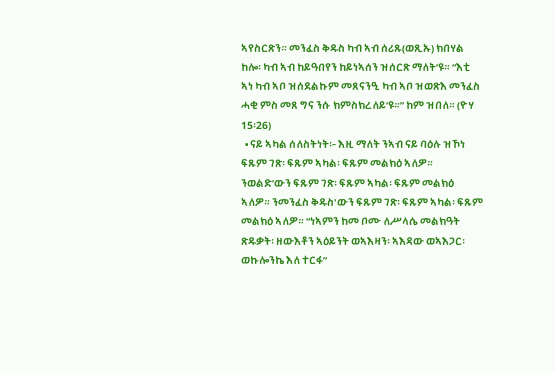ኣየስርጽን። መንፈስ ቅዱስ ካብ ኣብ ሰሪጹ(ወጺኡ) ክበሃል ከሎ፡ ካብ ኣብ ከይዓበየን ከይነኣሰን ዝሰርጽ ማለት’ዩ። “እቲ ኣነ ካብ ኣቦ ዝሰደልኩም መጸናንዒ ካብ ኣቦ ዝወጽእ መንፈስ ሓቂ ምስ መጸ ግና ንሱ ክምስክረለይ’ዩ።” ከም ዝበለ። (ዮሃ 15፡26)
  • ናይ ኣካል ሰለስትነት፡- እዚ ማለት ንኣብ ናይ ባዕሉ ዝኾነ ፍጹም ገጽ፡ ፍጹም ኣካል፡ ፍጹም መልክዕ ኣለዎ። ንወልድ’ውን ፍጹም ገጽ፡ ፍጹም ኣካል፡ ፍጹም መልክዕ ኣለዎ። ንመንፈስ ቅዱስ'ውን ፍጹም ገጽ፡ ፍጹም ኣካል፡ ፍጹም መልክዕ ኣለዎ። “ነኣምን ከመ ቦሙ ለሥላሴ መልክዓት ጽዱቃት፡ ዘውእቶን ኣዕይንት ወኣእዛን፡ ኣእዳው ወኣእጋር፡ ወኩሎንኬ እለ ተርፋ”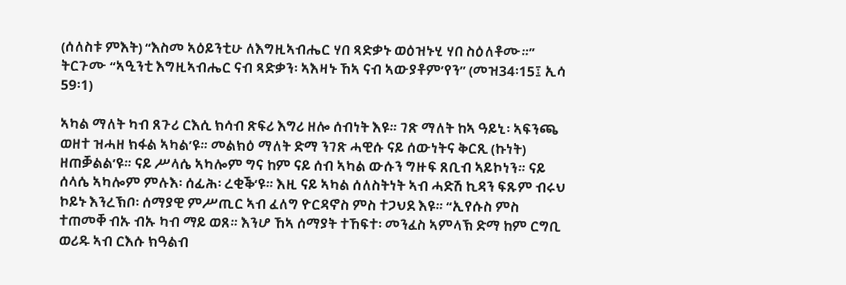(ሰለስቱ ምእት) “እስመ ኣዕይንቲሁ ለእግዚኣብሔር ሃበ ጻድቃኑ ወዕዝኑሂ ሃበ ስዕለቶሙ።” ትርጉሙ “ኣዒንቲ እግዚኣብሔር ናብ ጻድቃን፡ ኣእዛኑ ኸኣ ናብ ኣውያቶም’የን’’ (መዝ34፡15፤ ኢሳ 59፡1)

ኣካል ማለት ካብ ጸጉሪ ርእሲ ክሳብ ጽፍሪ እግሪ ዘሎ ሰብነት እዩ። ገጽ ማለት ከኣ ዓይኒ፡ ኣፍንጫ ወዘተ ዝሓዘ ክፋል ኣካል’ዩ። መልክዕ ማለት ድማ ንገጽ ሓዊሱ ናይ ሰውነትና ቅርጺ (ኩነት) ዘጠቓልል’ዩ። ናይ ሥላሴ ኣካሎም ግና ከም ናይ ሰብ ኣካል ውሱን ግዙፍ ጸቢብ ኣይኮነን። ናይ ሰላሴ ኣካሎም ምሉእ፡ ሰፊሕ፡ ረቂቕ‘ዩ። እዚ ናይ ኣካል ሰለስትነት ኣብ ሓድሽ ኪዳን ፍጹም ብሩህ ኮይኑ እንረኽቦ፡ ሰማያዊ ምሥጢር ኣብ ፈለግ ዮርዳኖስ ምስ ተጋህደ እዩ። “ኢየሱስ ምስ ተጠመቐ ብኡ ብኡ ካብ ማይ ወጸ። እንሆ ኸኣ ሰማያት ተኸፍተ፡ መንፈስ ኣምላኽ ድማ ከም ርግቢ ወሪዱ ኣብ ርእሱ ክዓልብ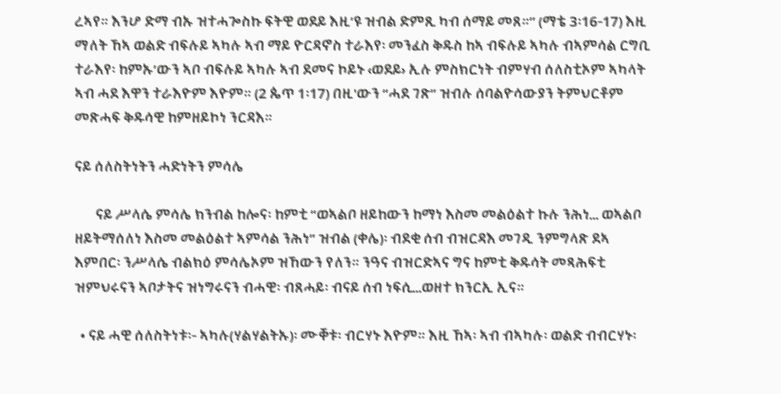ረኣየ። እንሆ ድማ ብኡ ዝተሓጐስኩ ፍትዊ ወደይ እዚ’ዩ ዝብል ድምጺ ካብ ሰማይ መጸ።’’ (ማቴ 3፡16-17) እዚ ማለት ኸኣ ወልድ ብፍሉይ ኣካሉ ኣብ ማይ ዮርዳኖስ ተራእየ፡ መንፈስ ቅዱስ ከኣ ብፍሉይ ኣካሉ ብኣምሳል ርግቢ ተራእየ፡ ከምኡ’ውን ኣቦ ብፍሉይ ኣካሉ ኣብ ደመና ኮይኑ ‹ወደይ› ኢሉ ምስክርነት ብምሃብ ሰለስቲኦም ኣካላት ኣብ ሓደ እዋን ተራእዮም እዮም። (2 ጴጥ 1፡17) በዚ'ውን “ሓደ ገጽ” ዝብሉ ሰባልዮሳውያን ትምህርቶም መጽሓፍ ቅዱሳዊ ከምዘይኮነ ንርዳእ።

ናይ ሰለስትነትን ሓድነትን ምሳሌ

       ናይ ሥላሴ ምሳሌ ክንብል ከሎና፡ ከምቲ “ወኣልቦ ዘይከውን ከማነ እስመ መልዕልተ ኩሉ ንሕነ… ወኣልቦ ዘይትማሰለነ እስመ መልዕልተ ኣምሳል ንሕነ” ዝብል (ቀሌ)፡ ብደቂ ሰብ ብዝርዳእ መገዲ ንምግላጽ ደኣ እምበር፡ ንሥላሴ ብልክዕ ምሳሌኦም ዝኸውን የለን። ንዓና ብዝርድኣና ግና ከምቲ ቅዱሳት መጻሕፍቲ ዝምህሩናን ኣቦታትና ዝነግሩናን ብሓዊ፡ ብጸሓይ፡ ብናይ ሰብ ነፍሲ…ወዘተ ክንርኢ ኢና።

  • ናይ ሓዊ ሰለስትነቱ፡- ኣካሉ(ሃልሃልትኡ)፡ ሙቐቱ፡ ብርሃኑ እዮም። እዚ ኸኣ፡ ኣብ ብኣካሉ፡ ወልድ ብብርሃኑ፡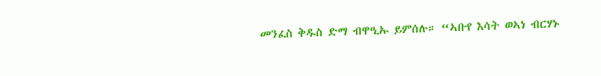መንፈስ ቅዱስ ድማ ብዋዒኡ ይምሰሉ። “ኣቡየ እሳት ወኣነ ብርሃኑ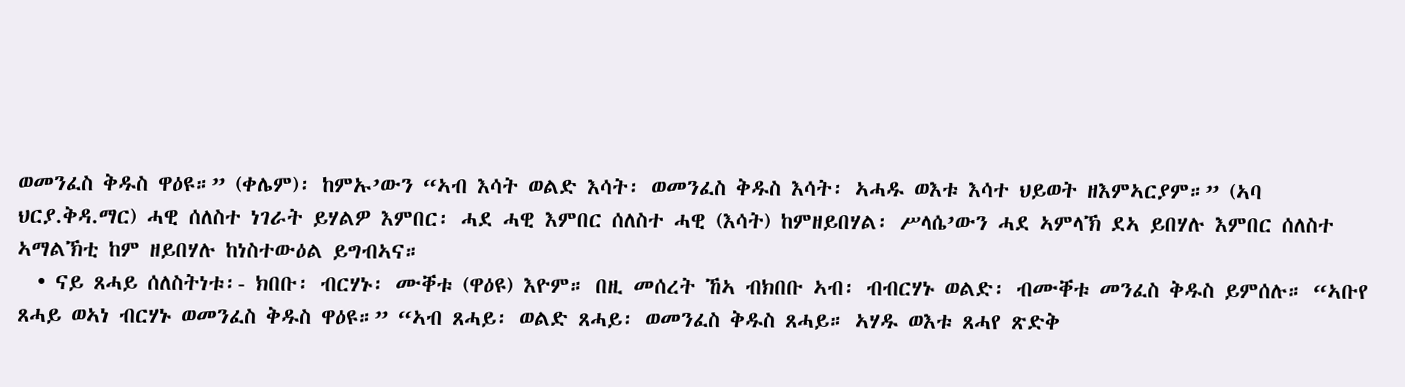ወመንፈስ ቅዱስ ዋዕዩ።” (ቀሌም)፡ ከምኡ’ውን “ኣብ እሳት ወልድ እሳት፡ ወመንፈስ ቅዱስ እሳት፡ ኣሓዱ ወእቱ እሳተ ህይወት ዘእምኣርያም።” (ኣባ ህርያ.ቅዳ.ማር) ሓዊ ሰለስተ ነገራት ይሃልዎ እምበር፡ ሓደ ሓዊ እምበር ሰለስተ ሓዊ (እሳት) ከምዘይበሃል፡ ሥላሴ’ውን ሓደ ኣምላኽ ደኣ ይበሃሉ እምበር ሰለስተ ኣማልኽቲ ከም ዘይበሃሉ ከነስተውዕል ይግብኣና።
  • ናይ ጸሓይ ሰለስትነቱ፡- ክበቡ፡ ብርሃኑ፡ ሙቐቱ (ዋዕዩ) እዮም። በዚ መሰረት ኸኣ ብክበቡ ኣብ፡ ብብርሃኑ ወልድ፡ ብሙቐቱ መንፈስ ቅዱስ ይምሰሉ። “ኣቡየ ጸሓይ ወኣነ ብርሃኑ ወመንፈስ ቅዱስ ዋዕዩ።” “ኣብ ጸሓይ፡ ወልድ ጸሓይ፡ ወመንፈስ ቅዱስ ጸሓይ። ኣሃዱ ወእቱ ጸሓየ ጽድቅ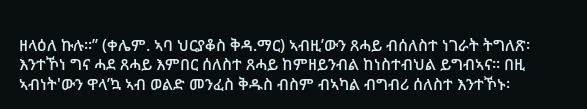ዘላዕለ ኩሉ።’’ (ቀሌም. ኣባ ህርያቆስ ቅዳ.ማር) ኣብዚ’ውን ጸሓይ ብሰለስተ ነገራት ትግለጽ፡ እንተኾነ ግና ሓደ ጸሓይ እምበር ሰለስተ ጸሓይ ከምዘይንብል ከነስተብህል ይግብኣና። በዚ ኣብነት'ውን ዋላ’ኳ ኣብ ወልድ መንፈስ ቅዱስ ብስም ብኣካል ብግብሪ ሰለስተ እንተኾኑ፡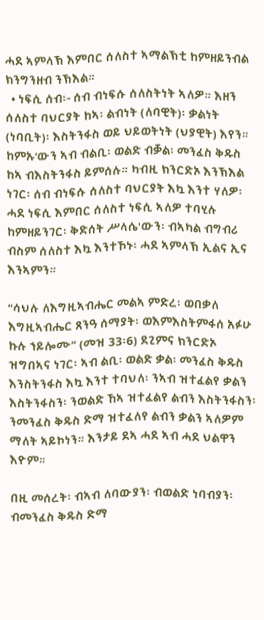ሓደ ኣምላኽ እምበር ሰለስተ ኣማልኽቲ ከምዘይንብል ክንግንዘብ ንኽእል።
  • ነፍሲ ሰብ፡- ሰብ ብነፍሱ ሰለስትነት ኣለዎ። እዘን ሰለስተ ባህርያት ከኣ፡ ልብነት (ለባዊት)፡ ቃልነት (ነባቢት)፡ እስትንፋስ ወይ ህይወትነት (ህያዊት) እየን። ከምኡ’ውን ኣብ ብልቢ፡ ወልድ ብቓል፡ መንፈስ ቅዱስ ከኣ ብእስትንፋስ ይምሰሉ። ካብዚ ክንርድኦ እንኽእል ነገር፡ ሰብ ብነፍሱ ሰለስተ ባህርያት እኳ እንተ ሃለዎ፡ ሓደ ነፍሲ እምበር ሰለስተ ነፍሲ ኣለዎ ተባሂሉ ከምዘይንገር፡ ቅድሰት ሥላሴ'ውን፡ ብኣካል ብግብሪ ብስም ሰለስተ እኳ እንተኾኑ፡ ሓደ ኣምላኽ ኢልና ኢና እንኣምን።

“ሳህሉ ለእግዚኣብሔር መልኣ ምድረ፡ ወበቃለ እግዚኣብሔር ጸንዓ ሰማያት፡ ወእምእስትምፋሰ አፉሁ ኩሉ ኀይሎሙ” (መዝ 33፡6) ደጊምና ክንርድኦ ዝግበኣና ነገር፡ ኣብ ልቢ፡ ወልድ ቃል፡ መንፈስ ቅዱስ እንስትንፋስ እኳ እንተ ተባህለ፡ ንኣብ ዝተፈልየ ቃልን እስትንፋስን፡ ንወልድ ኸኣ ዝተፈልየ ልብን እስትንፋስን፡ ንመንፈስ ቅዱስ ድማ ዝተፈለየ ልብን ቃልን ኣለዎም ማለት ኣይኮነን። እንታይ ደኣ ሓደ ኣብ ሓደ ህልዋን እዮም።

በዚ መሰረት፡ ብኣብ ለባውያን፡ ብወልድ ነባብያን፡ ብመንፈስ ቅዱስ ድማ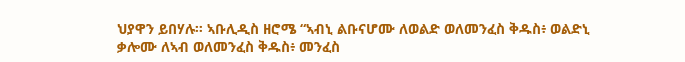ህያዋን ይበሃሉ። ኣቡሊዲስ ዘሮሜ “ኣብኒ ልቡናሆሙ ለወልድ ወለመንፈስ ቅዱስ፥ ወልድኒ ቃሎሙ ለኣብ ወለመንፈስ ቅዱስ፥ መንፈስ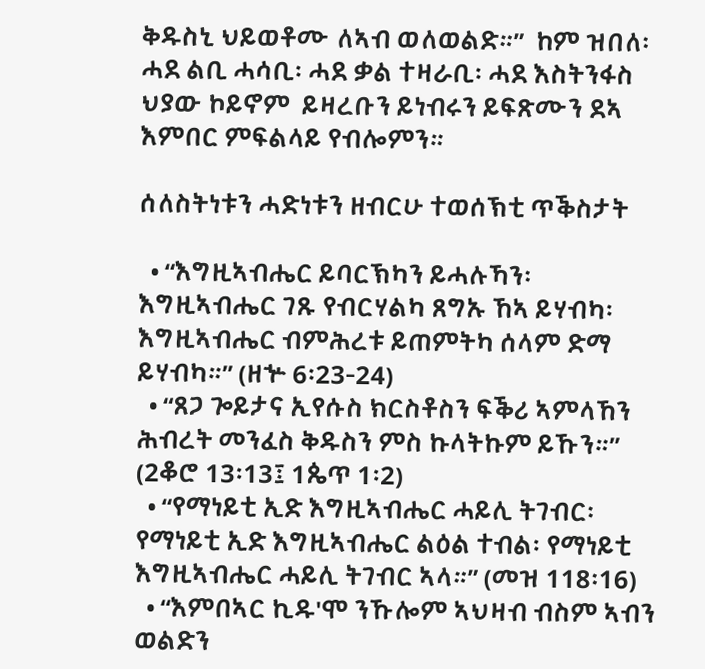ቅዱስኒ ህይወቶሙ ለኣብ ወለወልድ።”  ከም ዝበለ፡ ሓደ ልቢ ሓሳቢ፡ ሓደ ቃል ተዛራቢ፡ ሓደ እስትንፋስ ህያው ኮይኖም  ይዛረቡን ይነብሩን ይፍጽሙን ደኣ እምበር ምፍልላይ የብሎምን።

ሰለስትነቱን ሓድነቱን ዘብርሁ ተወሰኽቲ ጥቕስታት

  • “እግዚኣብሔር ይባርኽካን ይሓሉኻን፡ እግዚኣብሔር ገጹ የብርሃልካ ጸግኡ ኸኣ ይሃብካ፡ እግዚኣብሔር ብምሕረቱ ይጠምትካ ሰላም ድማ ይሃብካ።” (ዘኍ 6፡23-24)
  • “ጸጋ ጐይታና ኢየሱስ ክርስቶስን ፍቕሪ ኣምላኸን ሕብረት መንፈስ ቅዱስን ምስ ኩላትኩም ይኹን።” (2ቆሮ 13፡13፤ 1ጴጥ 1፡2)
  • “የማነይቲ ኢድ እግዚኣብሔር ሓይሊ ትገብር፡የማነይቲ ኢድ እግዚኣብሔር ልዕል ተብል፡ የማነይቲ እግዚኣብሔር ሓይሊ ትገብር ኣላ።” (መዝ 118፡16)
  • “እምበኣር ኪዱ'ሞ ንኹሎም ኣህዛብ ብስም ኣብን ወልድን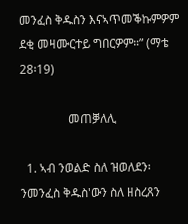መንፈስ ቅዱስን እናኣጥመቕኩምዎም ደቂ መዛሙርተይ ግበርዎም።” (ማቴ 28፡19)

                መጠቓለሊ

  1. ኣብ ንወልድ ስለ ዝወለደን፡ ንመንፈስ ቅዱስ'ውን ስለ ዘስረጸን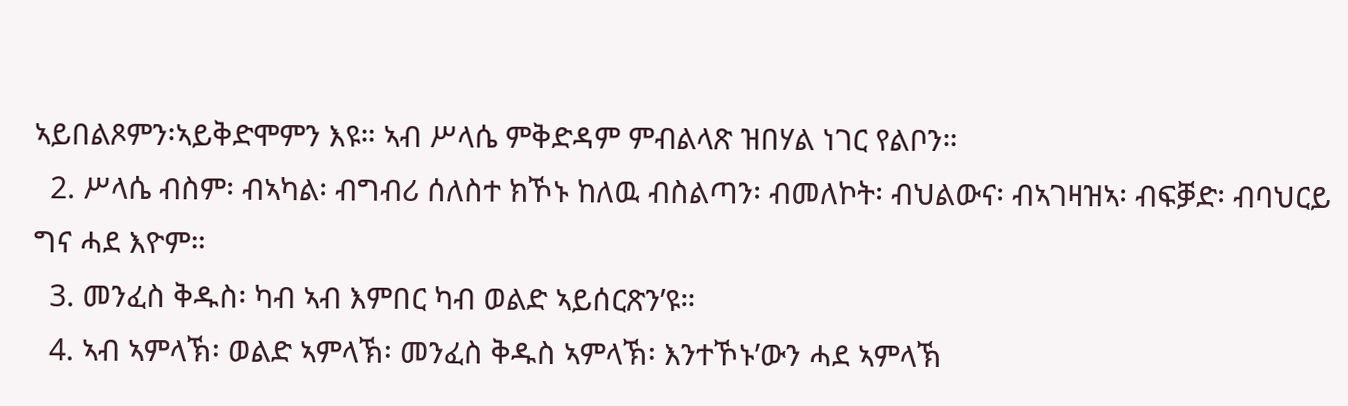ኣይበልጾምን፡ኣይቅድሞምን እዩ። ኣብ ሥላሴ ምቅድዳም ምብልላጽ ዝበሃል ነገር የልቦን።
  2. ሥላሴ ብስም፡ ብኣካል፡ ብግብሪ ሰለስተ ክኾኑ ከለዉ ብስልጣን፡ ብመለኮት፡ ብህልውና፡ ብኣገዛዝኣ፡ ብፍቓድ፡ ብባህርይ ግና ሓደ እዮም።
  3. መንፈስ ቅዱስ፡ ካብ ኣብ እምበር ካብ ወልድ ኣይሰርጽን’ዩ።
  4. ኣብ ኣምላኽ፡ ወልድ ኣምላኽ፡ መንፈስ ቅዱስ ኣምላኽ፡ እንተኾኑ’ውን ሓደ ኣምላኽ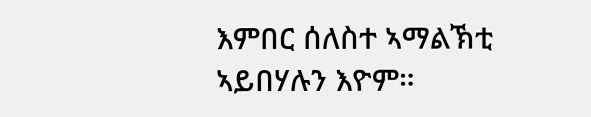እምበር ሰለስተ ኣማልኽቲ ኣይበሃሉን እዮም።